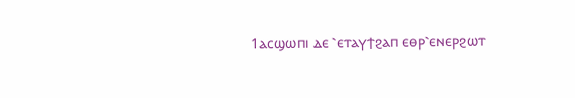1ⲁⲥϣⲱⲡⲓ ⲇⲉ ⳿ⲉⲧⲁⲩϯϩⲁⲡ ⲉⲑⲣ⳿ⲉⲛⲉⲣϩⲱⲧ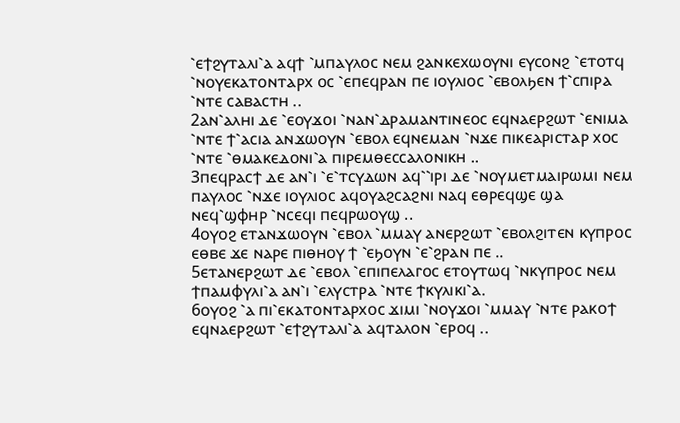⳿ⲉϯϩⲩⲧⲁⲗⲓ⳿ⲁ ⲁϥϯ ⳿ⲙⲡⲁⲩⲗⲟⲥ ⲛⲉⲙ ϩⲁⲛⲕⲉⲭⲱⲟⲩⲛⲓ ⲉⲩⲥⲟⲛϩ ⳿ⲉⲧⲟⲧϥ ⳿ⲛⲟⲩⲉⲕⲁⲧⲟⲛⲧⲁⲣⲭ ⲟⲥ ⳿ⲉⲡⲉϥⲣⲁⲛ ⲡⲉ ⲓⲟⲩⲗⲓⲟⲥ ⳿ⲉⲃⲟⲗϧⲉⲛ ϯ⳿ⲥⲡⲓⲣⲁ ⳿ⲛⲧⲉ ⲥⲁⲃⲁⲥⲧⲏ ..
2ⲁⲛ⳿ⲁⲗⲏⲓ ⲇⲉ ⳿ⲉⲟⲩϫⲟⲓ ⳿ⲛⲁⲛ⳿ⲇⲣⲁⲙⲁⲛⲧⲓⲛⲉⲟⲥ ⲉϥⲛⲁⲉⲣϩⲱⲧ ⳿ⲉⲛⲓⲙⲁ ⳿ⲛⲧⲉ ϯ⳿ⲁⲥⲓⲁ ⲁⲛϫⲱⲟⲩⲛ ⳿ⲉⲃⲟⲗ ⲉϥⲛⲉⲙⲁⲛ ⳿ⲛϫⲉ ⲡⲓⲕⲉⲁⲣⲓⲥⲧⲁⲣ ⲭⲟⲥ ⳿ⲛⲧⲉ ⳿ⲑⲙⲁⲕⲉⲇⲟⲛⲓ⳿ⲁ ⲡⲓⲣⲉⲙⲑⲉⲥⲥⲁⲗⲟⲛⲓⲕⲏ ..
3ⲡⲉϥⲣⲁⲥϯ ⲇⲉ ⲁⲛ⳿ⲓ ⳿ⲉ⳿ⲧⲥⲩⲇⲱⲛ ⲁϥ⳿⳿ⲓⲣⲓ ⲇⲉ ⳿ⲛⲟⲩⲙⲉⲧⲙⲁⲓⲣⲱⲙⲓ ⲛⲉⲙ ⲡⲁⲩⲗⲟⲥ ⳿ⲛϫⲉ ⲓⲟⲩⲗⲓⲟⲥ ⲁϥⲟⲩⲁϩⲥⲁϩⲛⲓ ⲛⲁϥ ⲉⲑⲣⲉϥϣⲉ ϣⲁ ⲛⲉϥ⳿ϣⲫⲏⲣ ⳿ⲛⲥⲉϥⲓ ⲡⲉϥⲣⲱⲟⲩϣ ..
4ⲟⲩⲟϩ ⲉⲧⲁⲛϫⲱⲟⲩⲛ ⳿ⲉⲃⲟⲗ ⳿ⲙⲙⲁⲩ ⲁⲛⲉⲣϩⲱⲧ ⳿ⲉⲃⲟⲗϩⲓⲧⲉⲛ ⲕⲩⲡⲣⲟⲥ ⲉⲑⲃⲉ ϫⲉ ⲛⲁⲣⲉ ⲡⲓⲑⲏⲟⲩ ϯ ⳿ⲉϧⲟⲩⲛ ⳿ⲉ⳿ϩⲣⲁⲛ ⲡⲉ ..
5ⲉⲧⲁⲛⲉⲣϩⲱⲧ ⲇⲉ ⳿ⲉⲃⲟⲗ ⳿ⲉⲡⲓⲡⲉⲗⲁⲅⲟⲥ ⲉⲧⲟⲩⲧⲱϥ ⳿ⲛⲕⲩⲡⲣⲟⲥ ⲛⲉⲙ ϯⲡⲁⲙⲫⲩⲗⲓ⳿ⲁ ⲁⲛ⳿ⲓ ⳿ⲉⲗⲩⲥⲧⲣⲁ ⳿ⲛⲧⲉ ϯⲕⲩⲗⲓⲕⲓ⳿ⲁ.
6ⲟⲩⲟϩ ⳿ⲁ ⲡⲓ⳿ⲉⲕⲁⲧⲟⲛⲧⲁⲣⲭⲟⲥ ϫⲓⲙⲓ ⳿ⲛⲟⲩϫⲟⲓ ⳿ⲙⲙⲁⲩ ⳿ⲛⲧⲉ ⲣⲁⲕⲟϯ ⲉϥⲛⲁⲉⲣϩⲱⲧ ⳿ⲉϯϩⲩⲧⲁⲗⲓ⳿ⲁ ⲁϥⲧⲁⲗⲟⲛ ⳿ⲉⲣⲟϥ ..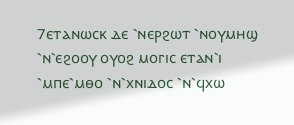7ⲉⲧⲁⲛⲱⲥⲕ ⲇⲉ ⳿ⲛⲉⲣϩⲱⲧ ⳿ⲛⲟⲩⲙⲏϣ ⳿ⲛ⳿ⲉϩⲟⲟⲩ ⲟⲩⲟϩ ⲙⲟⲅⲓⲥ ⲉⲧⲁⲛ⳿ⲓ ⳿ⲙⲡⲉ⳿ⲙⲑⲟ ⳿ⲛ⳿ⲭⲛⲓⲇⲟⲥ ⳿ⲛ⳿ϥⲭⲱ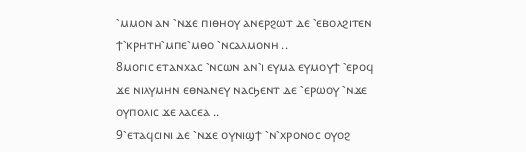⳿ⲙⲙⲟⲛ ⲁⲛ ⳿ⲛϫⲉ ⲡⲓⲑⲏⲟⲩ ⲁⲛⲉⲣϩⲱⲧ ⲇⲉ ⳿ⲉⲃⲟⲗϩⲓⲧⲉⲛ ϯ⳿ⲕⲣⲏⲧⲏ⳿ⲙⲡⲉ⳿ⲙⲑⲟ ⳿ⲛⲥⲁⲗⲙⲟⲛⲏ ..
8ⲙⲟⲅⲓⲥ ⲉⲧⲁⲛⲭⲁⲥ ⳿ⲛⲥⲱⲛ ⲁⲛ⳿ⲓ ⲉⲩⲙⲁ ⲉⲩⲙⲟⲩϯ ⳿ⲉⲣⲟϥ ϫⲉ ⲛⲓⲗⲩⲙⲏⲛ ⲉⲑⲛⲁⲛⲉⲩ ⲛⲁⲥϧⲉⲛⲧ ⲇⲉ ⳿ⲉⲣⲱⲟⲩ ⳿ⲛϫⲉ ⲟⲩⲡⲟⲗⲓⲥ ϫⲉ ⲗⲁⲥⲉⲁ ..
9⳿ⲉⲧⲁϥⲥⲓⲛⲓ ⲇⲉ ⳿ⲛϫⲉ ⲟⲩⲛⲓϣϯ ⳿ⲛ⳿ⲭⲣⲟⲛⲟⲥ ⲟⲩⲟϩ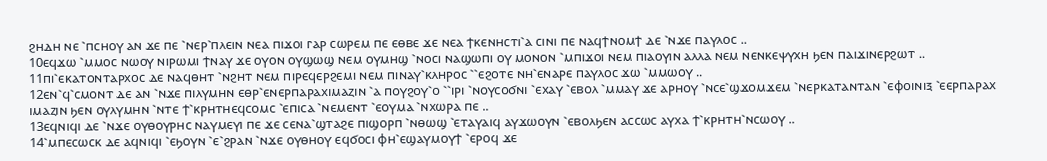ϩⲏⲇⲏ ⲛⲉ ⳿ⲡⲥⲏⲟⲩ ⲁⲛ ϫⲉ ⲡⲉ ⳿ⲛⲉⲣ⳿ⲡⲗⲉⲓⲛ ⲛⲉⲁ ⲡⲓϫⲟⲓ ⲅⲁⲣ ⲥⲱⲣⲉⲙ ⲡⲉ ⲉⲑⲃⲉ ϫⲉ ⲛⲉⲁ ϯⲕⲉⲛⲏⲥⲧⲓ⳿ⲁ ⲥⲓⲛⲓ ⲡⲉ ⲛⲁϥϯⲛⲟⲙϯ ⲇⲉ ⳿ⲛϫⲉ ⲡⲁⲩⲗⲟⲥ ..
10ⲉϥϫⲱ ⳿ⲙⲙⲟⲥ ⲛⲱⲟⲩ ⲛⲓⲣⲱⲙⲓ ϯⲛⲁⲩ ϫⲉ ⲟⲩⲟⲛ ⲟⲩϣⲱϣ ⲛⲉⲙ ⲟⲩⲙⲏϣ ⳿ⲛⲟⲥⲓ ⲛⲁϣⲱⲡⲓ ⲟⲩ ⲙⲟⲛⲟⲛ ⳿ⲙⲡⲓϫⲟⲓ ⲛⲉⲙ ⲡⲓⲁⲟⲩⲓⲛ ⲁⲗⲗⲁ ⲛⲉⲙ ⲛⲉⲛⲕⲉⲯⲩⲭⲏ ϧⲉⲛ ⲡⲁⲓϫⲓⲛⲉⲣϩⲱⲧ ..
11ⲡⲓ⳿ⲉⲕⲁⲧⲟⲛⲧⲁⲣⲭⲟⲥ ⲇⲉ ⲛⲁϥⲑⲏⲧ ⳿ⲛϩⲏⲧ ⲛⲉⲙ ⲡⲓⲣⲉϥⲉⲣϩⲉⲙⲓ ⲛⲉⲙ ⲡⲓⲛⲁⲩ⳿ⲕⲗⲏⲣⲟⲥ ⳿⳿ⲉϩⲟⲧⲉ ⲛⲏ⳿ⲉⲛⲁⲣⲉ ⲡⲁⲩⲗⲟⲥ ϫⲱ ⳿ⲙⲙⲱⲟⲩ ..
12ⲉⲛ⳿ϥ⳿ⲥⲙⲟⲛⲧ ⲇⲉ ⲁⲛ ⳿ⲛϫⲉ ⲡⲓⲗⲩⲙⲏⲛ ⲉⲑⲣ⳿ⲉⲛⲉⲣⲡⲁⲣⲁⲭⲓⲙⲁⲍⲓⲛ ⳿ⲁ ⲡⲟⲩϩⲟⲩ⳿ⲟ ⳿⳿ⲓⲣⲓ ⳿ⲛⲟⲩⲥⲟϭⲛⲓ ⳿ⲉⲭⲁⲩ ⳿ⲉⲃⲟⲗ ⳿ⲙⲙⲁⲩ ϫⲉ ⲁⲣⲏⲟⲩ ⳿ⲛⲥⲉ⳿ϣϫⲟⲙϫⲉⲙ ⳿ⲛⲉⲣⲕⲁⲧⲁⲛⲧⲁⲛ ⳿ⲉⲫⲟⲓⲛⲓⲝ ⳿ⲉⲉⲣⲡⲁⲣⲁⲭ ⲓⲙⲁⲍⲓⲛ ϧⲉⲛ ⲟⲩⲗⲩⲙⲏⲛ ⳿ⲛⲧⲉ ϯ⳿ⲕⲣⲏⲧⲏⲉϥⲥⲟⲙⲥ ⳿ⲉⲡⲓⲥⲁ ⳿ⲛⲉⲙⲉⲛⲧ ⳿ⲉⲟⲩⲙⲁ ⳿ⲛⲭⲱⲣⲁ ⲡⲉ ..
13ⲉϥⲛⲓϥⲓ ⲇⲉ ⳿ⲛϫⲉ ⲟⲩⲑⲟⲩⲣⲏⲥ ⲛⲁⲩⲙⲉⲩⲓ ⲡⲉ ϫⲉ ⲥⲉⲛⲁ⳿ϣⲧⲁϩⲉ ⲡⲓϣⲟⲣⲡ ⳿ⲛⲑⲱϣ ⳿ⲉⲧⲁⲩⲁⲓϥ ⲁⲩϫⲱⲟⲩⲛ ⳿ⲉⲃⲟⲗϧⲉⲛ ⲁⲥⲥⲱⲥ ⲁⲩⲭⲁ ϯ⳿ⲕⲣⲏⲧⲏ⳿ⲛⲥⲱⲟⲩ ..
14⳿ⲙⲡⲉⲥⲱⲥⲕ ⲇⲉ ⲁϥⲛⲓϥⲓ ⳿ⲉϧⲟⲩⲛ ⳿ⲉ⳿ϩⲣⲁⲛ ⳿ⲛϫⲉ ⲟⲩⲑⲏⲟⲩ ⲉϥϭⲟⲥⲓ ⲫⲏ⳿ⲉϣⲁⲩⲙⲟⲩϯ ⳿ⲉⲣⲟϥ ϫⲉ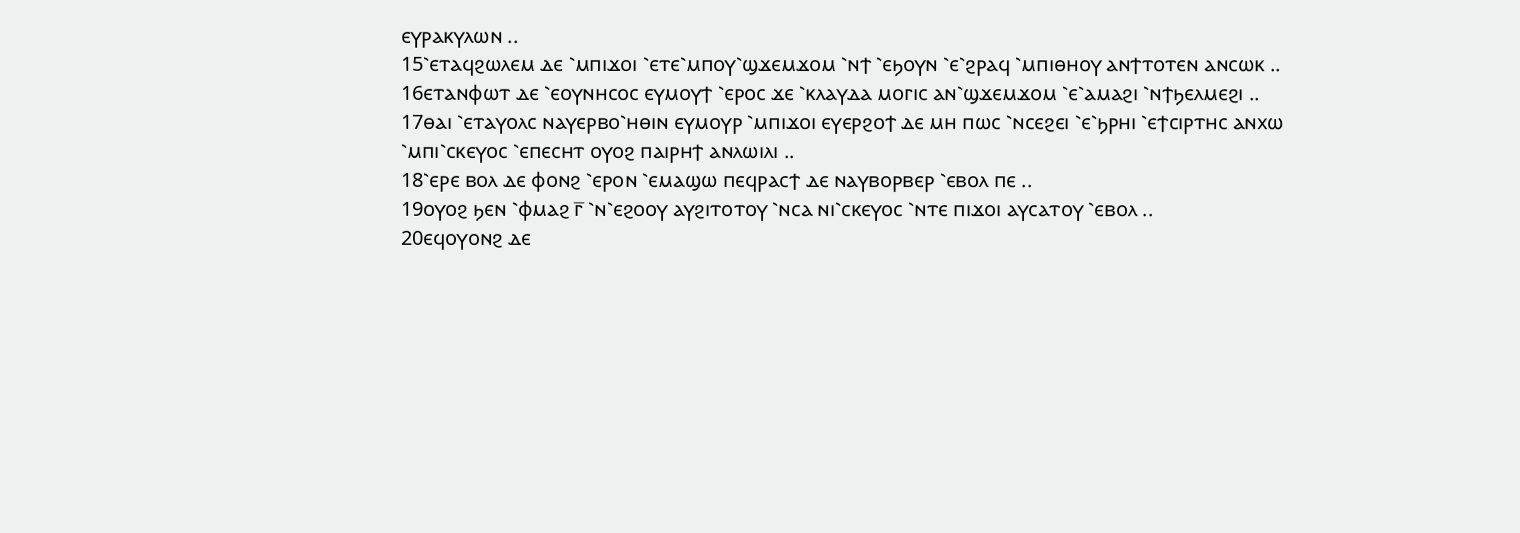ⲉⲩⲣⲁⲕⲩⲗⲱⲛ ..
15⳿ⲉⲧⲁϥϩⲱⲗⲉⲙ ⲇⲉ ⳿ⲙⲡⲓϫⲟⲓ ⳿ⲉⲧⲉ⳿ⲙⲡⲟⲩ⳿ϣϫⲉⲙϫⲟⲙ ⳿ⲛϯ ⳿ⲉϧⲟⲩⲛ ⳿ⲉ⳿ϩⲣⲁϥ ⳿ⲙⲡⲓⲑⲏⲟⲩ ⲁⲛϯⲧⲟⲧⲉⲛ ⲁⲛⲥⲱⲕ ..
16ⲉⲧⲁⲛⲫⲱⲧ ⲇⲉ ⳿ⲉⲟⲩⲛⲏⲥⲟⲥ ⲉⲩⲙⲟⲩϯ ⳿ⲉⲣⲟⲥ ϫⲉ ⳿ⲕⲗⲁⲩⲇⲁ ⲙⲟⲅⲓⲥ ⲁⲛ⳿ϣϫⲉⲙϫⲟⲙ ⳿ⲉ⳿ⲁⲙⲁϩⲓ ⳿ⲛϯϧⲉⲗⲙⲉϩⲓ ..
17ⲑⲁⲓ ⳿ⲉⲧⲁⲩⲟⲗⲥ ⲛⲁⲩⲉⲣⲃⲟ⳿ⲏⲑⲓⲛ ⲉⲩⲙⲟⲩⲣ ⳿ⲙⲡⲓϫⲟⲓ ⲉⲩⲉⲣϩⲟϯ ⲇⲉ ⲙⲏ ⲡⲱⲥ ⳿ⲛⲥⲉϩⲉⲓ ⳿ⲉ⳿ϧⲣⲏⲓ ⳿ⲉϯⲥⲓⲣⲧⲏⲥ ⲁⲛⲭⲱ ⳿ⲙⲡⲓ⳿ⲥⲕⲉⲩⲟⲥ ⳿ⲉⲡⲉⲥⲏⲧ ⲟⲩⲟϩ ⲡⲁⲓⲣⲏϯ ⲁⲛⲗⲱⲓⲗⲓ ..
18⳿ⲉⲣⲉ ⲃⲟⲗ ⲇⲉ ⲫⲟⲛϩ ⳿ⲉⲣⲟⲛ ⳿ⲉⲙⲁϣⲱ ⲡⲉϥⲣⲁⲥϯ ⲇⲉ ⲛⲁⲩⲃⲟⲣⲃⲉⲣ ⳿ⲉⲃⲟⲗ ⲡⲉ ..
19ⲟⲩⲟϩ ϧⲉⲛ ⳿ⲫⲙⲁϩ ⲅ̅ ⳿ⲛ⳿ⲉϩⲟⲟⲩ ⲁⲩϩⲓⲧⲟⲧⲟⲩ ⳿ⲛⲥⲁ ⲛⲓ⳿ⲥⲕⲉⲩⲟⲥ ⳿ⲛⲧⲉ ⲡⲓϫⲟⲓ ⲁⲩⲥⲁⲧⲟⲩ ⳿ⲉⲃⲟⲗ ..
20ⲉϥⲟⲩⲟⲛϩ ⲇⲉ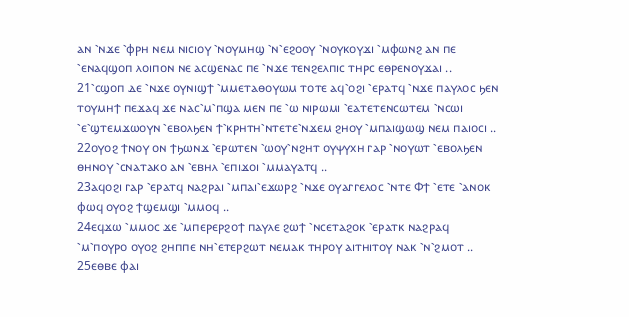ⲁⲛ ⳿ⲛϫⲉ ⳿ⲫⲣⲏ ⲛⲉⲙ ⲛⲓⲥⲓⲟⲩ ⳿ⲛⲟⲩⲙⲏϣ ⳿ⲛ⳿ⲉϩⲟⲟⲩ ⳿ⲛⲟⲩⲕⲟⲩϫⲓ ⳿ⲙⲫⲱⲛϩ ⲁⲛ ⲡⲉ ⳿ⲉⲛⲁϥϣⲟⲡ ⲗⲟⲓⲡⲟⲛ ⲛⲉ ⲁⲥϣⲉⲛⲁⲥ ⲡⲉ ⳿ⲛϫⲉ ⲧⲉⲛϩⲉⲗⲡⲓⲥ ⲧⲏⲣⲥ ⲉⲑⲣⲉⲛⲟⲩϫⲁⲓ ..
21⳿ⲥϣⲟⲡ ⲇⲉ ⳿ⲛϫⲉ ⲟⲩⲛⲓϣϯ ⳿ⲙⲙⲉⲧⲁⲑⲟⲩⲱⲙ ⲧⲟⲧⲉ ⲁϥ⳿ⲟϩⲓ ⳿ⲉⲣⲁⲧϥ ⳿ⲛϫⲉ ⲡⲁⲩⲗⲟⲥ ϧⲉⲛ ⲧⲟⲩⲙⲏϯ ⲡⲉϫⲁϥ ϫⲉ ⲛⲁⲥ⳿ⲙ⳿ⲡϣⲁ ⲙⲉⲛ ⲡⲉ ⳿ⲱ ⲛⲓⲣⲱⲙⲓ ⳿ⲉⲁⲧⲉⲧⲉⲛⲥⲱⲧⲉⲙ ⳿ⲛⲥⲱⲓ ⳿ⲉ⳿ϣⲧⲉⲙϫⲱⲟⲩⲛ ⳿ⲉⲃⲟⲗϧⲉⲛ ϯ⳿ⲕⲣⲏⲧⲏ⳿ⲛⲧⲉⲧⲉ⳿ⲛϫⲉⲙ ϩⲏⲟⲩ ⳿ⲙⲡⲁⲓϣⲱϣ ⲛⲉⲙ ⲡⲁⲓⲟⲥⲓ ..
22ⲟⲩⲟϩ ϯⲛⲟⲩ ⲟⲛ ϯϧⲱⲛϫ ⳿ⲉⲣⲱⲧⲉⲛ ⳿ⲱⲟⲩ⳿ⲛϩⲏⲧ ⲟⲩⲯⲩⲭⲏ ⲅⲁⲣ ⳿ⲛⲟⲩⲱⲧ ⳿ⲉⲃⲟⲗϧⲉⲛ ⲑⲏⲛⲟⲩ ⳿ⲥⲛⲁⲧⲁⲕⲟ ⲁⲛ ⳿ⲉⲃⲏⲗ ⳿ⲉⲡⲓϫⲟⲓ ⳿ⲙⲙⲁⲩⲁⲧϥ ..
23ⲁϥⲟϩⲓ ⲅⲁⲣ ⳿ⲉⲣⲁⲧϥ ⲛⲁϩⲣⲁⲓ ⳿ⲙⲡⲁⲓ⳿ⲉϫⲱⲣϩ ⳿ⲛϫⲉ ⲟⲩⲁⲅⲅⲉⲗⲟⲥ ⳿ⲛⲧⲉ Ⲫϯ ⳿ⲉⲧⲉ ⳿ⲁⲛⲟⲕ ⲫⲱϥ ⲟⲩⲟϩ ϯϣⲉⲙϣⲓ ⳿ⲙⲙⲟϥ ..
24ⲉϥϫⲱ ⳿ⲙⲙⲟⲥ ϫⲉ ⳿ⲙⲡⲉⲣⲉⲣϩⲟϯ ⲡⲁⲩⲗⲉ ϩⲱϯ ⳿ⲛⲥⲉⲧⲁϩⲟⲕ ⳿ⲉⲣⲁⲧⲕ ⲛⲁϩⲣⲁϥ ⳿ⲙ⳿ⲡⲟⲩⲣⲟ ⲟⲩⲟϩ ϩⲏⲡⲡⲉ ⲛⲏ⳿ⲉⲧⲉⲣϩⲱⲧ ⲛⲉⲙⲁⲕ ⲧⲏⲣⲟⲩ ⲁⲓⲧⲏⲓⲧⲟⲩ ⲛⲁⲕ ⳿ⲛ⳿ϩⲙⲟⲧ ..
25ⲉⲑⲃⲉ ⲫⲁⲓ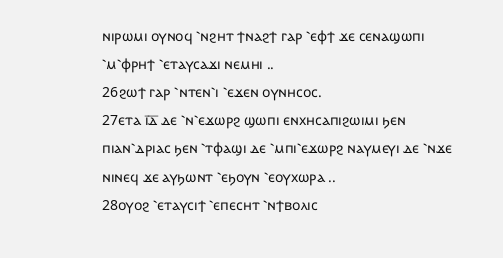ⲛⲓⲣⲱⲙⲓ ⲟⲩⲛⲟϥ ⳿ⲛϩⲏⲧ ϯⲛⲁϩϯ ⲅⲁⲣ ⳿ⲉⲫϯ ϫⲉ ⲥⲉⲛⲁϣⲱⲡⲓ ⳿ⲙ⳿ⲫⲣⲏϯ ⳿ⲉⲧⲁⲩⲥⲁϫⲓ ⲛⲉⲙⲏⲓ ..
26ϩⲱϯ ⲅⲁⲣ ⳿ⲛⲧⲉⲛ⳿ⲓ ⳿ⲉϫⲉⲛ ⲟⲩⲛⲏⲥⲟⲥ.
27ⲉⲧⲁ ⲓ̅ⲇ̅ ⲇⲉ ⳿ⲛ⳿ⲉϫⲱⲣϩ ϣⲱⲡⲓ ⲉⲛⲭⲏⲥⲁⲡⲓϩⲱⲓⲙⲓ ϧⲉⲛ ⲡⲓⲁⲛ⳿ⲇⲣⲓⲁⲥ ϧⲉⲛ ⳿ⲧⲫⲁϣⲓ ⲇⲉ ⳿ⲙⲡⲓ⳿ⲉϫⲱⲣϩ ⲛⲁⲩⲙⲉⲩⲓ ⲇⲉ ⳿ⲛϫⲉ ⲛⲓⲛⲉϥ ϫⲉ ⲁⲩϧⲱⲛⲧ ⳿ⲉϧⲟⲩⲛ ⳿ⲉⲟⲩⲭⲱⲣⲁ ..
28ⲟⲩⲟϩ ⳿ⲉⲧⲁⲩⲥⲓϯ ⳿ⲉⲡⲉⲥⲏⲧ ⳿ⲛϯⲃⲟⲗⲓⲥ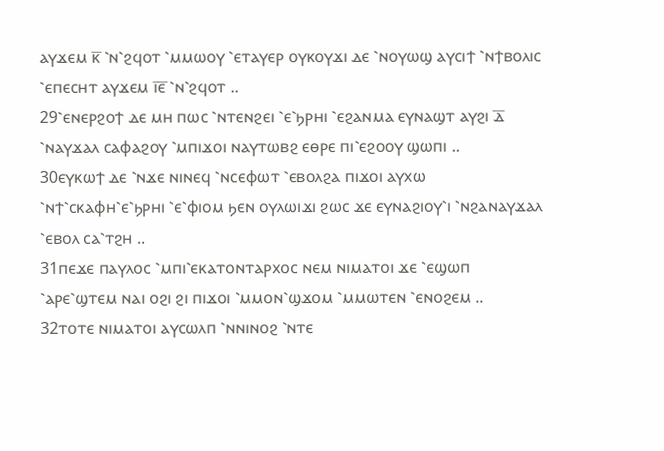ⲁⲩϫⲉⲙ ⲕ̅ ⳿ⲛ⳿ϩϥⲟⲧ ⳿ⲙⲙⲱⲟⲩ ⳿ⲉⲧⲁⲩⲉⲣ ⲟⲩⲕⲟⲩϫⲓ ⲇⲉ ⳿ⲛⲟⲩⲱϣ ⲁⲩⲥⲓϯ ⳿ⲛϯⲃⲟⲗⲓⲥ ⳿ⲉⲡⲉⲥⲏⲧ ⲁⲩϫⲉⲙ ⲓ̅ⲉ̅ ⳿ⲛ⳿ϩϥⲟⲧ ..
29⳿ⲉⲛⲉⲣϩⲟϯ ⲇⲉ ⲙⲏ ⲡⲱⲥ ⳿ⲛⲧⲉⲛϩⲉⲓ ⳿ⲉ⳿ϧⲣⲏⲓ ⳿ⲉϩⲁⲛⲙⲁ ⲉⲩⲛⲁϣⲧ ⲁⲩϩⲓ ⲇ̅ ⳿ⲛⲁⲩϫⲁⲗ ⲥⲁⲫⲁϩⲟⲩ ⳿ⲙⲡⲓϫⲟⲓ ⲛⲁⲩⲧⲱⲃϩ ⲉⲑⲣⲉ ⲡⲓ⳿ⲉϩⲟⲟⲩ ϣⲱⲡⲓ ..
30ⲉⲩⲕⲱϯ ⲇⲉ ⳿ⲛϫⲉ ⲛⲓⲛⲉϥ ⳿ⲛⲥⲉⲫⲱⲧ ⳿ⲉⲃⲟⲗϩⲁ ⲡⲓϫⲟⲓ ⲁⲩⲭⲱ ⳿ⲛϯ⳿ⲥⲕⲁⲫⲏ⳿ⲉ⳿ϧⲣⲏⲓ ⳿ⲉ⳿ⲫⲓⲟⲙ ϧⲉⲛ ⲟⲩⲗⲱⲓϫⲓ ϩⲱⲥ ϫⲉ ⲉⲩⲛⲁϩⲓⲟⲩ⳿ⲓ ⳿ⲛϩⲁⲛⲁⲩϫⲁⲗ ⳿ⲉⲃⲟⲗ ⲥⲁ⳿ⲧϩⲏ ..
31ⲡⲉϫⲉ ⲡⲁⲩⲗⲟⲥ ⳿ⲙⲡⲓ⳿ⲉⲕⲁⲧⲟⲛⲧⲁⲣⲭⲟⲥ ⲛⲉⲙ ⲛⲓⲙⲁⲧⲟⲓ ϫⲉ ⳿ⲉϣⲱⲡ ⳿ⲁⲣⲉ⳿ϣⲧⲉⲙ ⲛⲁⲓ ⲟϩⲓ ϩⲓ ⲡⲓϫⲟⲓ ⳿ⲙⲙⲟⲛ⳿ϣϫⲟⲙ ⳿ⲙⲙⲱⲧⲉⲛ ⳿ⲉⲛⲟϩⲉⲙ ..
32ⲧⲟⲧⲉ ⲛⲓⲙⲁⲧⲟⲓ ⲁⲩⲥⲱⲗⲡ ⳿ⲛⲛⲓⲛⲟϩ ⳿ⲛⲧⲉ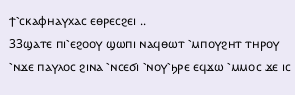ϯ⳿ⲥⲕⲁⲫⲏⲁⲩⲭⲁⲥ ⲉⲑⲣⲉⲥϩⲉⲓ ..
33ϣⲁⲧⲉ ⲡⲓ⳿ⲉϩⲟⲟⲩ ϣⲱⲡⲓ ⲛⲁϥⲑⲱⲧ ⳿ⲙⲡⲟⲩϩⲏⲧ ⲧⲏⲣⲟⲩ ⳿ⲛϫⲉ ⲡⲁⲩⲗⲟⲥ ϩⲓⲛⲁ ⳿ⲛⲥⲉϭⲓ ⳿ⲛⲟⲩ⳿ϧⲣⲉ ⲉϥϫⲱ ⳿ⲙⲙⲟⲥ ϫⲉ ⲓⲥ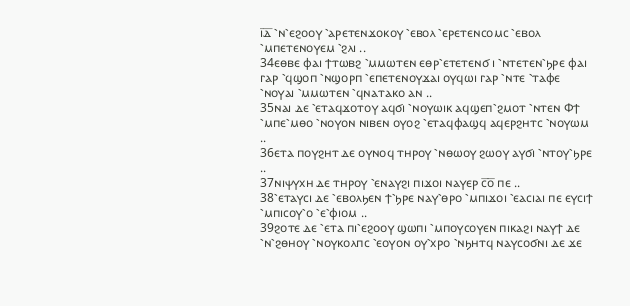ⲓ̅ⲇ̅ ⳿ⲛ⳿ⲉϩⲟⲟⲩ ⳿ⲁⲣⲉⲧⲉⲛϫⲟⲕⲟⲩ ⳿ⲉⲃⲟⲗ ⳿ⲉⲣⲉⲧⲉⲛⲥⲟⲙⲥ ⳿ⲉⲃⲟⲗ ⳿ⲙⲡⲉⲧⲉⲛⲟⲩⲉⲙ ⳿ϩⲗⲓ ..
34ⲉⲑⲃⲉ ⲫⲁⲓ ϯⲧⲱⲃϩ ⳿ⲙⲙⲱⲧⲉⲛ ⲉⲑⲣ⳿ⲉⲧⲉⲧⲉⲛϭ ⲓ ⳿ⲛⲧⲉⲧⲉⲛ⳿ϧⲣⲉ ⲫⲁⲓ ⲅⲁⲣ ⳿ϥϣⲟⲡ ⳿ⲛϣⲟⲣⲡ ⳿ⲉⲡⲉⲧⲉⲛⲟⲩϫⲁⲓ ⲟⲩϥⲱⲓ ⲅⲁⲣ ⳿ⲛⲧⲉ ⳿ⲧⲁⲫⲉ ⳿ⲛⲟⲩⲁⲓ ⳿ⲙⲙⲱⲧⲉⲛ ⳿ϥⲛⲁⲧⲁⲕⲟ ⲁⲛ ..
35ⲛⲁⲓ ⲇⲉ ⳿ⲉⲧⲁϥϫⲟⲧⲟⲩ ⲁϥϭⲓ ⳿ⲛⲟⲩⲱⲓⲕ ⲁϥϣⲉⲡ⳿ϩⲙⲟⲧ ⳿ⲛⲧⲉⲛ Ⲫϯ ⳿ⲙⲡⲉ⳿ⲙⲑⲟ ⳿ⲛⲟⲩⲟⲛ ⲛⲓⲃⲉⲛ ⲟⲩⲟϩ ⳿ⲉⲧⲁϥⲫⲁϣϥ ⲁϥⲉⲣϩⲏⲧⲥ ⳿ⲛⲟⲩⲱⲙ ..
36ⲉⲧⲁ ⲡⲟⲩϩⲏⲧ ⲇⲉ ⲟⲩⲛⲟϥ ⲧⲏⲣⲟⲩ ⳿ⲛⲑⲱⲟⲩ ϩⲱⲟⲩ ⲁⲩϭⲓ ⳿ⲛⲧⲟⲩ⳿ϧⲣⲉ ..
37ⲛⲓⲯⲩⲭⲏ ⲇⲉ ⲧⲏⲣⲟⲩ ⳿ⲉⲛⲁⲩϩⲓ ⲡⲓϫⲟⲓ ⲛⲁⲩⲉⲣ ⲥ̅ⲟ̅ ⲡⲉ ..
38⳿ⲉⲧⲁⲩⲥⲓ ⲇⲉ ⳿ⲉⲃⲟⲗϧⲉⲛ ϯ⳿ϧⲣⲉ ⲛⲁⲩ⳿ⲑⲣⲟ ⳿ⲙⲡⲓϫⲟⲓ ⳿ⲉⲁⲥⲓⲁⲓ ⲡⲉ ⲉⲩⲥⲓϯ ⳿ⲙⲡⲓⲥⲟⲩ⳿ⲟ ⳿ⲉ⳿ⲫⲓⲟⲙ ..
39ϩⲟⲧⲉ ⲇⲉ ⳿ⲉⲧⲁ ⲡⲓ⳿ⲉϩⲟⲟⲩ ϣⲱⲡⲓ ⳿ⲙⲡⲟⲩⲥⲟⲩⲉⲛ ⲡⲓⲕⲁϩⲓ ⲛⲁⲩϯ ⲇⲉ ⳿ⲛ⳿ϩⲑⲏⲟⲩ ⳿ⲛⲟⲩⲕⲟⲗⲡⲥ ⳿ⲉⲟⲩⲟⲛ ⲟⲩ⳿ⲭⲣⲟ ⳿ⲛϧⲏⲧϥ ⲛⲁⲩⲥⲟϭⲛⲓ ⲇⲉ ϫⲉ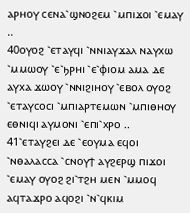ⲁⲣⲏⲟⲩ ⲥⲉⲛⲁ⳿ϣⲛⲟϩⲉⲙ ⳿ⲙⲡⲓϫⲟⲓ ⳿ⲉⲙⲁⲩ ..
40ⲟⲩⲟϩ ⳿ⲉⲧⲁⲩϥⲓ ⳿ⲛⲛⲓⲁⲩϫⲁⲗ ⲛⲁⲩⲭⲱ ⳿ⲙⲙⲱⲟⲩ ⳿ⲉ⳿ϧⲣⲏⲓ ⳿ⲉ⳿ⲫⲓⲟⲙ ⲁⲙⲁ ⲇⲉ ⲁⲩⲭⲁ ϫⲱⲟⲩ ⳿ⲛⲛⲓϩⲓⲏⲟⲩ ⳿ⲉⲃⲟⲗ ⲟⲩⲟϩ ⳿ⲉⲧⲁⲩⲥⲟⲥⲓ ⳿ⲙⲡⲓⲁⲣⲧⲉⲙⲱⲛ ⳿ⲙⲡⲓⲑⲏⲟⲩ ⲉⲑⲛⲓϥⲓ ⲁⲩⲙⲟⲛⲓ ⳿ⲉⲡⲓ⳿ⲭⲣⲟ ..
41⳿ⲉⲧⲁⲩϩⲉⲓ ⲇⲉ ⳿ⲉⲟⲩⲙⲁ ⲉϥⲟⲓ ⳿ⲛⲑⲁⲗⲁⲥⲥⲁ ⳿ⲥⲛⲟⲩϯ ⲁⲩϩⲉⲣϣ ⲡⲓϫⲟⲓ ⳿ⲉⲙⲁⲩ ⲟⲩⲟϩ ϩⲓ⳿ⲧϩⲏ ⲙⲉⲛ ⳿ⲙⲙⲟϥ ⲁϥⲧⲁϫⲣⲟ ⲁϥⲟϩⲓ ⳿ⲛ⳿ϥⲕⲓⲙ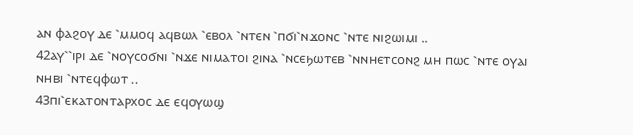ⲁⲛ ⲫⲁϩⲟⲩ ⲇⲉ ⳿ⲙⲙⲟϥ ⲁϥⲃⲱⲗ ⳿ⲉⲃⲟⲗ ⳿ⲛⲧⲉⲛ ⳿ⲡϭⲓ⳿ⲛϫⲟⲛⲥ ⳿ⲛⲧⲉ ⲛⲓϩⲱⲓⲙⲓ ..
42ⲁⲩ⳿⳿ⲓⲣⲓ ⲇⲉ ⳿ⲛⲟⲩⲥⲟϭⲛⲓ ⳿ⲛϫⲉ ⲛⲓⲙⲁⲧⲟⲓ ϩⲓⲛⲁ ⳿ⲛⲥⲉϧⲱⲧⲉⲃ ⳿ⲛⲛⲏⲉⲧⲥⲟⲛϩ ⲙⲏ ⲡⲱⲥ ⳿ⲛⲧⲉ ⲟⲩⲁⲓ ⲛⲏⲃⲓ ⳿ⲛⲧⲉϥⲫⲱⲧ ..
43ⲡⲓ⳿ⲉⲕⲁⲧⲟⲛⲧⲁⲣⲭⲟⲥ ⲇⲉ ⲉϥⲟⲩⲱϣ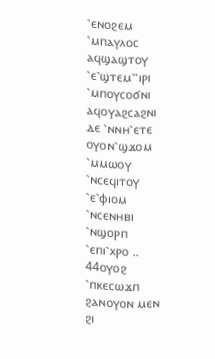⳿ⲉⲛⲟϩⲉⲙ ⳿ⲙⲡⲁⲩⲗⲟⲥ ⲁϥϣⲁϣⲧⲟⲩ ⳿ⲉ⳿ϣⲧⲉⲙ⳿⳿ⲓⲣⲓ ⳿ⲙⲡⲟⲩⲥⲟϭⲛⲓ ⲁϥⲟⲩⲁϩⲥⲁϩⲛⲓ ⲇⲉ ⳿ⲛⲛⲏ⳿ⲉⲧⲉ ⲟⲩⲟⲛ⳿ϣϫⲟⲙ ⳿ⲙⲙⲱⲟⲩ ⳿ⲛⲥⲉϥⲓⲧⲟⲩ ⳿ⲉ⳿ⲫⲓⲟⲙ ⳿ⲛⲥⲉⲛⲏⲃⲓ ⳿ⲛϣⲟⲣⲡ ⳿ⲉⲡⲓ⳿ⲭⲣⲟ ..
44ⲟⲩⲟϩ ⳿ⲡⲕⲉⲥⲱϫⲡ ϩⲁⲛⲟⲩⲟⲛ ⲙⲉⲛ ϩⲓ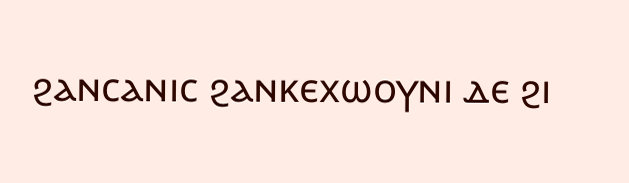ϩⲁⲛⲥⲁⲛⲓⲥ ϩⲁⲛⲕⲉⲭⲱⲟⲩⲛⲓ ⲇⲉ ϩⲓ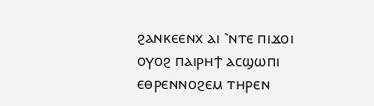ϩⲁⲛⲕⲉⲉⲛⲭ ⲁⲓ ⳿ⲛⲧⲉ ⲡⲓϫⲟⲓ ⲟⲩⲟϩ ⲡⲁⲓⲣⲏϯ ⲁⲥϣⲱⲡⲓ ⲉⲑⲣⲉⲛⲛⲟϩⲉⲙ ⲧⲏⲣⲉⲛ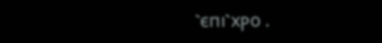⳿ⲉⲡⲓ⳿ⲭⲣⲟ .